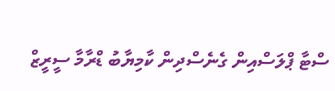ސްޓާ ޕްލަސްއިން ގެނެސްދިން ކާމިޔާބު ޑްރާމާ ސީރީޒް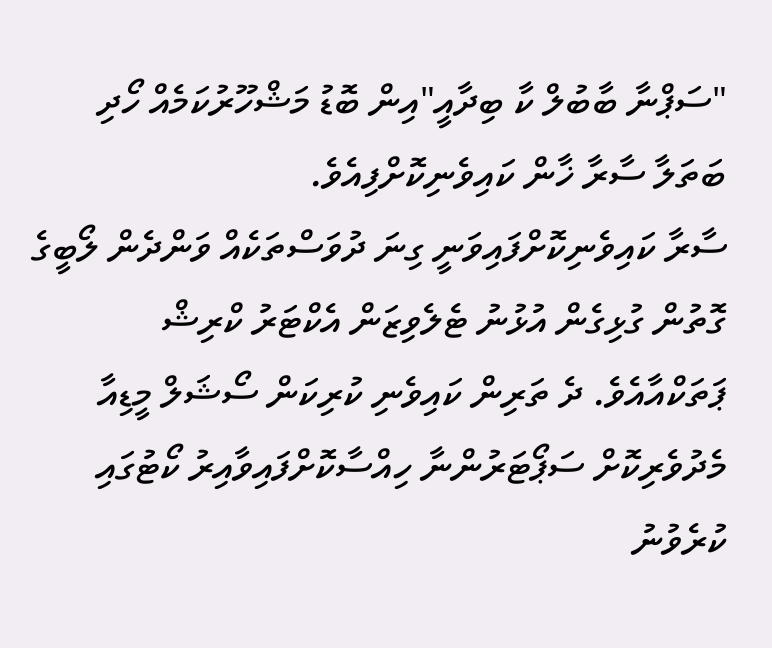"ސަޕްނާ ބާބުލް ކާ ބިދާއީ"އިން ބޮޑު މަޝްހޫރުކަމެއް ހޯދި ބަތަލާ ސާރާ ޚާން ކައިވެނިކޮށްފިއެވެ.
ސާރާ ކައިވެނިކޮށްފައިވަނީ ގިނަ ދުވަސްތަކެއް ވަންދެން ލޯބީގެ ގޮތުން ގުޅިގެން އުޅުނު ޓެލެވިޒަން އެކްޓަރު ކްރިޝް ޕަތަކްއާއެވެ. ދެ ތަރިން ކައިވެނި ކުރިކަން ސޯޝަލް މީޑިއާ މެދުވެރިކޮށް ސަޕޯޓަރުންނާ ހިއްސާކޮށްފައިވާއިރު ކޯޓުގައި ކުރެވުނު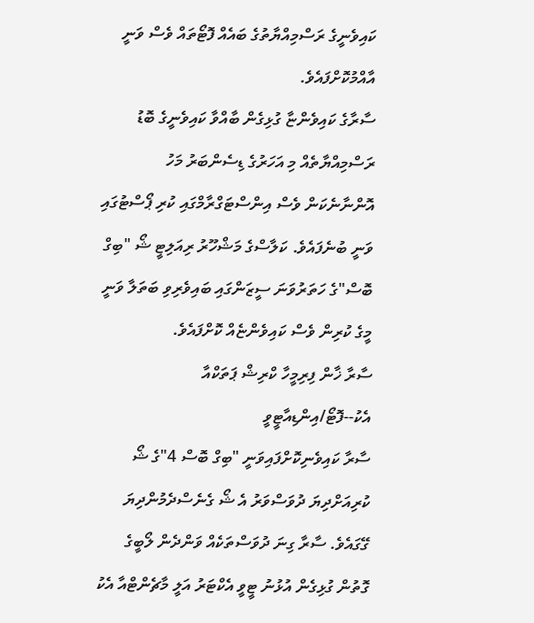ކައިވެނީގެ ރަސްމިއްޔާތުގެ ބައެއް ފޮޓޯތައް ވެސް ވަނީ އާއްމުކޮށްފައެވެ.
ސާރާގެ ކައިވެންޏާ ގުޅިގެން ބާއްވާ ކައިވެނީގެ ބޮޑު ރަސްމިއްޔާތެއް މި އަހަރުގެ ޑިސެންބަރު މަހު އޮންނާނެކަން ވެސް އިންސްޓަގްރާމްގައި ކުރި ޕޯސްޓުގައި ވަނީ ބުނެފައެވެ. ކަލާސްގެ މަޝްހޫރު ރިއަލިޓީ ޝޯ "ބިގް ބޮސް"ގެ ހަތަރުވަނަ ސީޒަންގައި ބައިވެރިވި ބަތަލާ ވަނީ މީގެ ކުރިން ވެސް ކައިވެންޏެއް ކޮށްފައެވެ.
ސާރާ ޚާން ފިރިމީހާ ކްރިޝް ޕަތަކްއާ އެކު--ފޮޓޯ/އިންޑިއާޓީވީ
ސާރާ ކައިވެނިކޮށްފައިވަނީ "ބިގް ބޮސް 4"ގެ ޝޯ ކުރިއަށްދިޔަ ދުވަސްވަރު އެ ޝޯ ގެނެސްދެމުންދިޔަ ގޭގައެވެ. ސާރާ ގިނަ ދުވަސްތަކެއް ވަންދެން ލޯބީގެ ގޮތުން ގުޅިގެން އުޅުނު ޓީވީ އެކްޓަރު އަލީ މާޗެންޓްއާ އެކު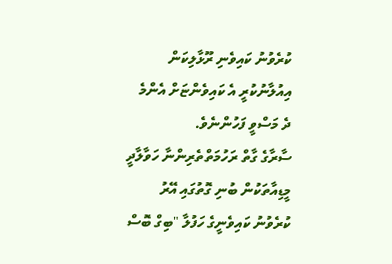ކުރެވުނު ކައިވެނި ރޫޅާލިކަން އިއުލާނުކުރީ އެ ކައިވެންޏަށް އެންމެ ދެ މަސްވީ ފަހުންނެވެ.
ސާރާގެ ގާތް ރަހުމަތްތެރިންނާ ހަވާލާދީ މީޑިއާތަކުން ބުނި ގޮތުގައި އޭރު ކުރެވުނު ކައިވެނީގެ ހަފުލާ "ބިގް ބޮސް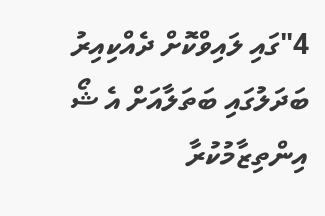4"ގައި ލައިވްކޮށް ދެއްކިއިރު ބަދަލުގައި ބަތަލާއަށް އެ ޝޯ އިންތިޒާމުކުރާ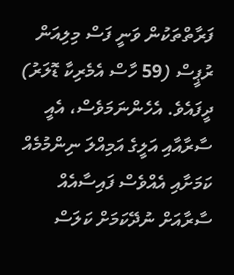ފަރާތްތަކުން ވަނީ ފަސް މިލިއަން ރުޕީސް (59 ހާސް އެމެރިކާ ޑޮލަރު) ދީފައެވެ. އެހެންނަމަވެސް، އެއީ ސާރާއާއި އަލީގެ އަމިއްލަ ނިންމުމެއް ކަމަށާއި އެއްވެސް ފައިސާއެއް ސާރާއަށް ނުދޭކަމަށް ކަލަސް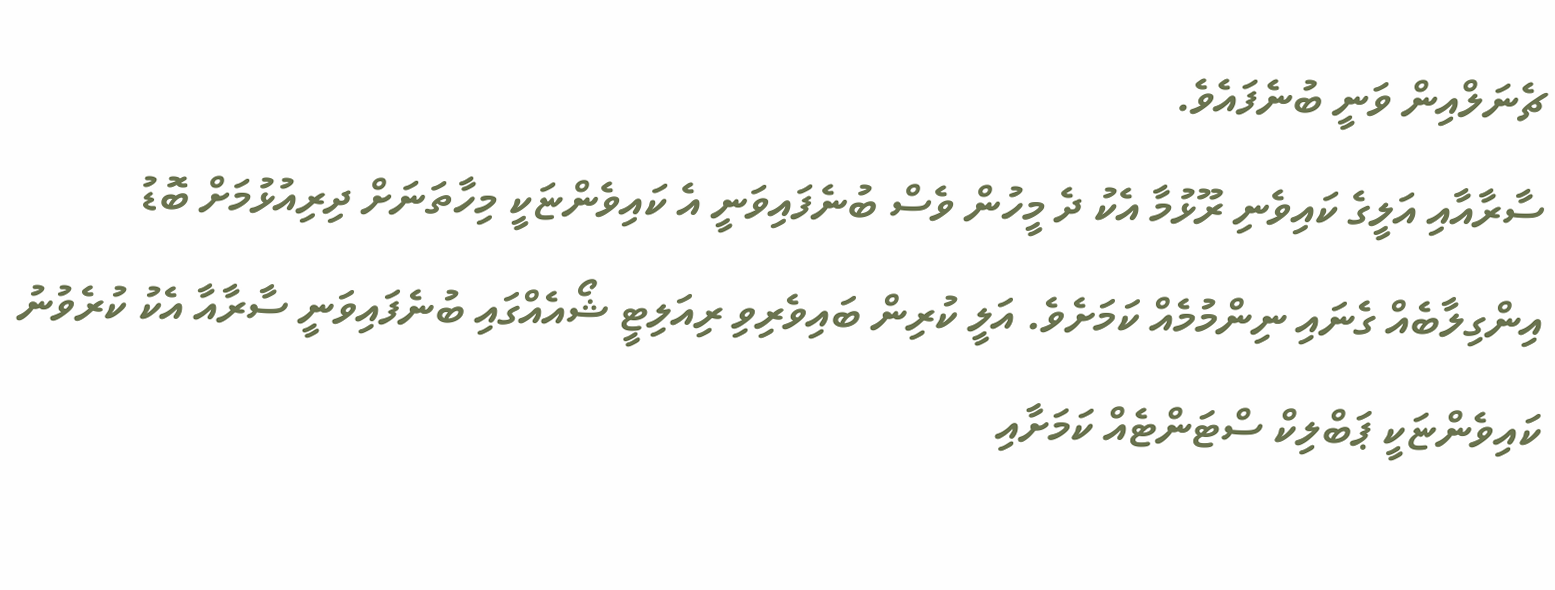ޗެނަލްއިން ވަނީ ބުނެފައެވެ.
ސާރާއާއި އަލީގެ ކައިވެނި ރޫޅުމާ އެކު ދެ މީހުން ވެސް ބުނެފައިވަނީ އެ ކައިވެންޏަކީ މިހާތަނަށް ދިރިއުޅުމަށް ބޮޑު އިންގިލާބެއް ގެނައި ނިންމުމެއް ކަމަށެވެ. އަލީ ކުރިން ބައިވެރިވި ރިއަލިޓީ ޝޯއެއްގައި ބުނެފައިވަނީ ސާރާއާ އެކު ކުރެވުނު ކައިވެންޏަކީ ޕަބްލިކް ސްޓަންޓެއް ކަމަށާއި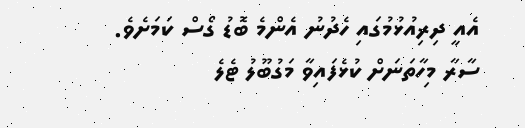އެއީ ދިރިއުޅުމުގައި ހެދުނު އެންމެ ބޮޑު ގޯސް ކަމަށެވެ.
ސާރާ މިހާތަނަށް ކުޅެފައިވާ މަގުބޫލު ޓެލެ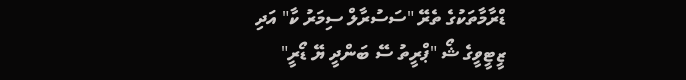ޑްރާމާތަކުގެ ތެރޭ "ސަސުރާލް ސިމަރު ކާ" އަދި ޒީޓީވީގެ ޝޯ "ޕްރީތު ސޭ ބަންދީ ޔޭ ޑޯރީ"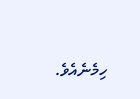ހިމެނެއެވެ.